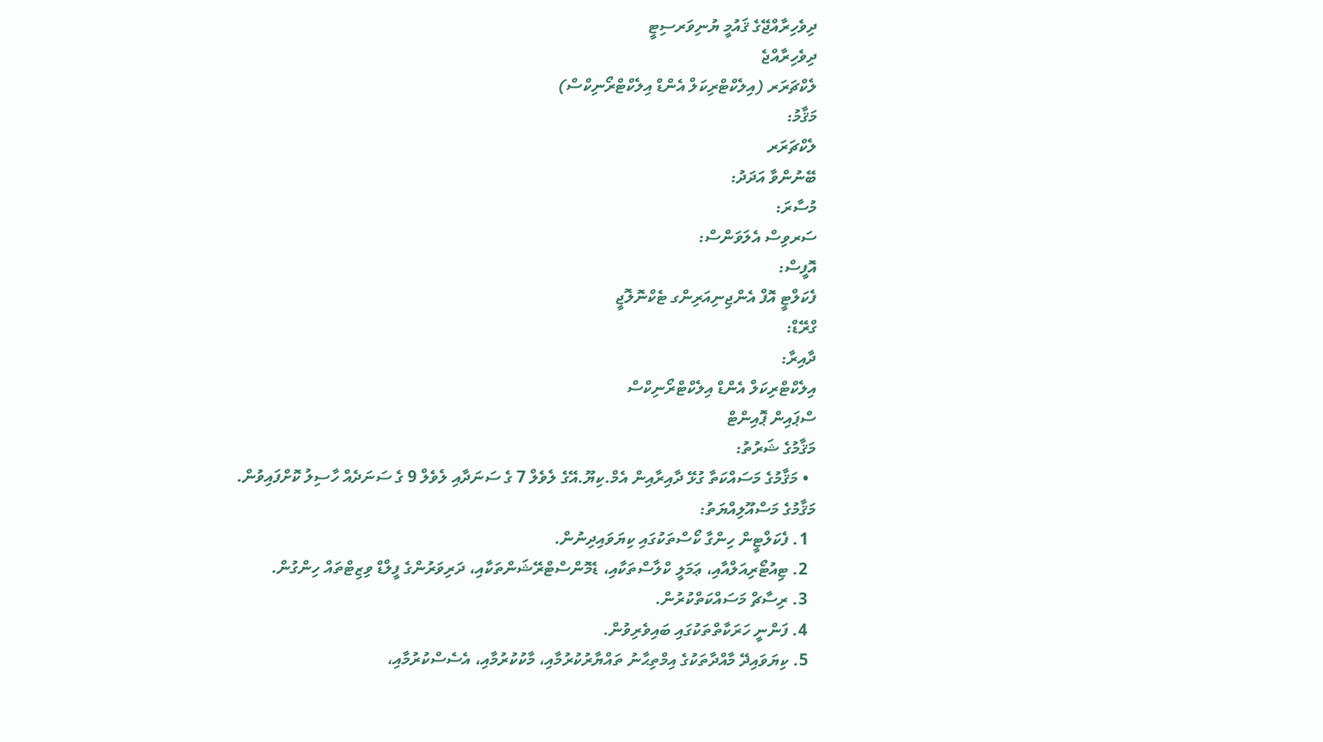ދިވެހިރާއްޖޭގެ ޤައުމީ ޔުނިވަރސިޓީ
ދިވެހިރާއްޖެ
ލެކްޗަރަރ (އިލެކްޓްރިކަލް އެންޑް އިލެކްޓްރޯނިކްސް)
މަޤާމު:
ލެކްޗަރަރ
ބޭނުންވާ އަދަދު:
މުސާރަ:
ސަރވިސް އެލަވަންސް:
އޮފީސް:
ފެކަލްޓީ އޮފް އެންޖިނިއަރިންގ ޓެކްނޮލޮޖީ
ގްރޭޑް:
ދާއިރާ:
އިލެކްޓްރިކަލް އެންޑް އިލެކްޓްރޯނިކްސް
ސްޕައިން ޕޮއިންޓް
މަޤާމުގެ ޝަރުތު:
  • މަޤާމުގެ މަސައްކަތާ ގުޅޭ ދާއިރާއިން އެމް.ކިޔޫ.އޭގެ ލެވެލް 7 ގެ ސަނަދާއި ލެވެލް 9 ގެ ސަނަދެއް ހާސިލު ކޮށްފައިވުން.
މަޤާމުގެ މަސްއޫލިއްޔަތު:
  1. ފެކަލްޓީން ހިންގާ ކޯސްތަކުގައި ކިޔަވައިދިނުން.
  2. ޓިއުޓޯރިއަލްއާއި، ޢަމަލީ ކްލާސްތަކާއި، ޑެމޮންސްޓްރޭޝަންތަކާއި، ދަރިވަރުންގެ ފީލްޑް ވިޒިޓްތައް ހިންގުން.
  3. ރިސާޗް މަސައްކަތްކުރުން.
  4. ފަންނީ ހަރަކާތްތަކުގައި ބައިވެރިވުން.
  5. ކިޔަވައިދޭ މާއްދާތަކުގެ އިމްތިޙާނު ތައްޔާރުކުރުމާއި، މާކުކުރުމާއި، އެސެސްކުރުމާއި،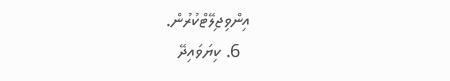އިންވިޖިލޭޓްކުރުން.
  6. ކިޔަވައިދޭ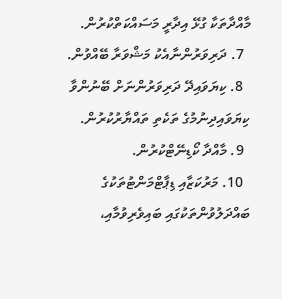މާއްދާތަކާ ގުޅޭ އިދާރީ މަސައްކަތްކުރުން.
  7. ދަރިވަރުންނާއެކު މަޝްވަރާ ބޭއްވުން.
  8. ކިޔަވައިދޭ ދަރިވަރުންނަށް ބޭނުންވާ ކިޔަވައިދިނުމުގެ ތަކެތި ތައްޔާރުކުރުން.
  9. މާއްދާ ކޯޑިނޭޓްކުރުން.
  10. މަރުކަޒާއި ޑިޕާޓްމަންޓުތަކުގެ ބައްދަލުވުންތަކުގައި ބައިވެރިވުމާއި،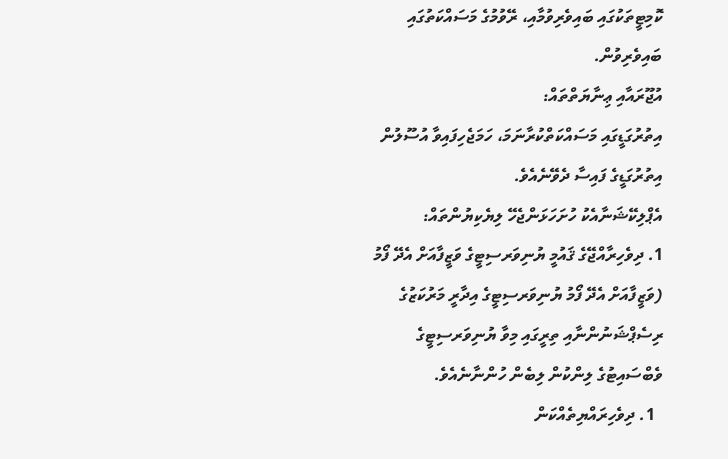ކޮމިޓީތަކުގައި ބައިވެރިވުމާއި، ރޭވުމުގެ މަސައްކަތުގައި ބައިވެރިވުން.
އުޖޫރައާއި ޢިނާޔަތްތައް:
އިތުރުގަޑީގައި މަސައްކަތްކުރާނަމަ، ހަމަޖެހިފައިވާ އުސޫލުން އިތުރުގަޑީގެ ފައިސާ ދެވޭނެއެވެ.
އެޕްލިކޭޝަނާއެކު ހުށަހަޅަންޖެހޭ ލިޔެކިޔުންތައް:
1. ދިވެހިރާއްޖޭގެ ޤައުމީ ޔުނިވަރސިޓީގެ ވަޒީފާއަށް އެދޭ ފޯމު (ވަޒީފާއަށް އެދޭ ފޯމު ޔުނިވަރސިޓީގެ އިދާރީ މަރުކަޒުގެ ރިސެޕްޝަނުންނާއި ތިރީގައި މިވާ ޔުނިވަރސިޓީގެ ވެބްސައިޓުގެ ލިންކުން ލިބެން ހުންނާނެއެވެ.
  1. ދިވެހިރައްޔިތެއްކަން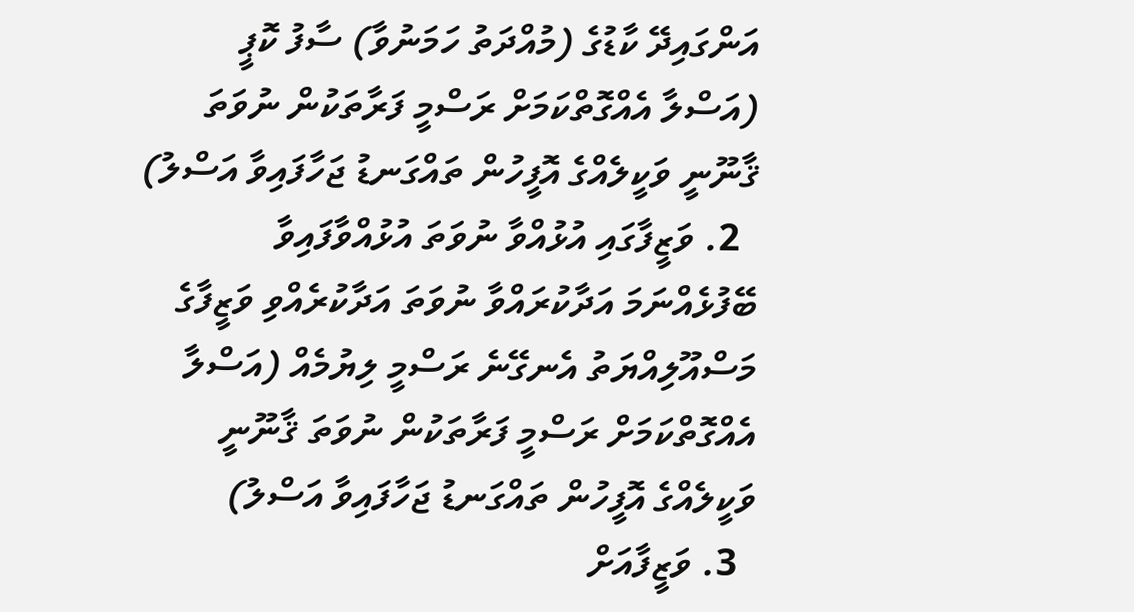އަންގައިދޭ ކާޑުގެ (މުއްދަތު ހަމަނުވާ) ސާފު ކޮޕީ (އަސްލާ އެއްގޮތްކަމަށް ރަސްމީ ފަރާތަކުން ނުވަތަ ޤާނޫނީ ވަކީލެއްގެ އޮފީހުން ތައްގަނޑު ޖަހާފައިވާ އަސްލު)
  2. ވަޒީފާގައި އުޅުއްވާ ނުވަތަ އުޅުއްވާފައިވާ ބޭފުޅެއްނަމަ އަދާކުރައްވާ ނުވަތަ އަދާކުރެއްވި ވަޒީފާގެ މަސްއޫލިއްޔަތު އެނގޭނެ ރަސްމީ ލިޔުމެއް (އަސްލާ އެއްގޮތްކަމަށް ރަސްމީ ފަރާތަކުން ނުވަތަ ޤާނޫނީ ވަކީލެއްގެ އޮފީހުން ތައްގަނޑު ޖަހާފައިވާ އަސްލު)
  3. ވަޒީފާއަށް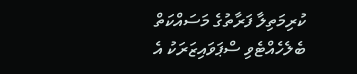ކުރިމަތިލާ ފަރާތުގެ މަސައްކަތް ބެލެހެއްޓެވި ސްޕަވައިޒަރަކު އެ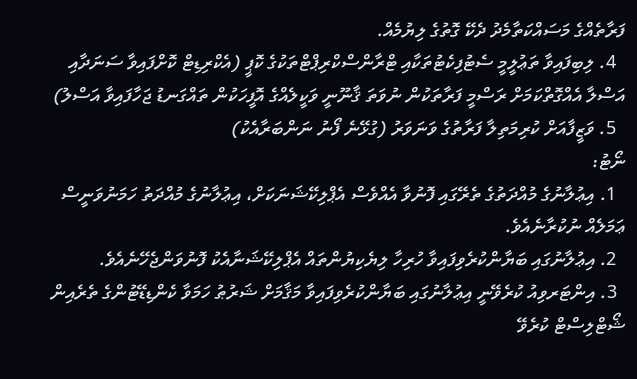ފަރާތެއްގެ މަސައްކަތާމެދު ދެކޭ ގޮތުގެ ލިޔުމެއް.
  4. ލިބިފައިވާ ތަޢުލީމީ ސެޓުފިކެޓުތަކާއި ޓްރާންސްކްރިޕްޓްތަކުގެ ކޮޕީ (އެކްރިޑިޓް ކޮށްފައިވާ ސަނަދާއި އަސްލާ އެއްގޮތްކަމަށް ރަސްމީ ފަރާތަކުން ނުވަތަ ޤާނޫނީ ވަކީލެއްގެ އޮފީހަކުން ތައްގަނޑު ޖަހާފައިވާ އަސްލު)
  5. ވަޒީފާއަށް ކުރިމަތިލާ ފަރާތުގެ ވަނަވަރު (ގުޅޭނެ ފޯނު ނަންބަރާއެކު)
ނޯޓު:
  1. އިޢުލާނުގެ މުއްދަތުގެ ތެރޭގައި ފޮނުވާ އެއްވެސް އެޕްލިކޭޝަނަކަށް، އިޢުލާނުގެ މުއްދަތު ހަމަނުވަނީސް ޢަމަލެއް ނުކުރާނެއެވެ.
  2. އިޢުލާނުގައި ބަޔާންކުރެވިފައިވާ ހުރިހާ ލިޔެކިޔުންތައް އެޕްލިކޭޝަނާއެކު ފޮނުވަންޖެހޭނެއެވެ.
  3. އިންޓަރވިއު ކުރެވޭނީ އިޢުލާނުގައި ބަޔާންކުރެވިފައިވާ މަޤާމަށް ޝަރުޠު ހަމަވާ ކެންޑިޑޭޓުންގެ ތެރެއިން ޝޯޓްލިސްޓް ކުރެވޭ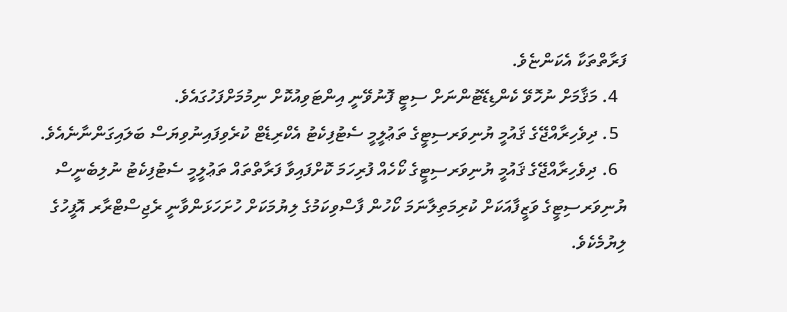ފަރާތްތަކާ އެކަންޏެވެ.
  4. މަޤާމަށް ނުހޮވޭ ކެންޑިޑޭޓުންނަށް ސިޓީ ފޮނުވޭނީ އިންޓަވިއުކޮށް ނިމުމަށްފަހުގައެވެ.
  5. ދިވެހިރާއްޖޭގެ ޤައުމީ ޔުނިވަރސިޓީގެ ތަޢުލީމީ ސެޓުފިކެޓު އެކްރިޑެޓް ކުރެވިފައިނުވިޔަސް ބަލައިގަންނާނެއެވެ.
  6. ދިވެހިރާއްޖޭގެ ޤައުމީ ޔުނިވަރސިޓީގެ ކޯހެއް ފުރިހަމަ ކޮށްފައިވާ ފަރާތްތައް ތަޢުލީމީ ސެޓުފިކެޓު ނުލިބެނީސް ޔުނިވަރސިޓީގެ ވަޒީފާއަކަށް ކުރިމަތިލާނަމަ ކޯހުން ފާސްވިކަމުގެ ލިޔުމަކަށް ހުށަހަޅަންވާނީ ރެޖިސްޓްރާރ އޮފީހުގެ ލިޔުމެކެވެ.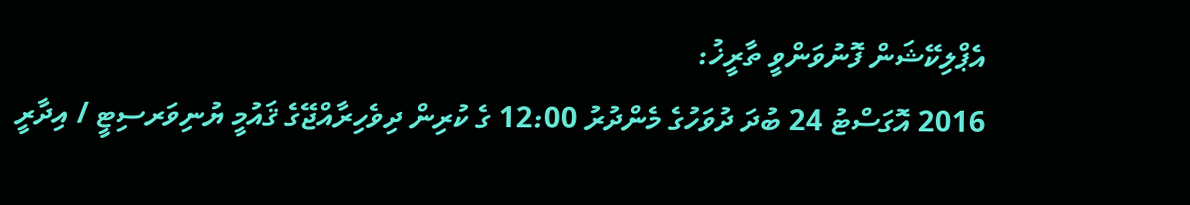އެޕްލިކޭޝަން ފޮނުވަންވީ ތާރީޚު:
2016 އޮގަސްޓު 24 ބުދަ ދުވަހުގެ މެންދުރު 12:00 ގެ ކުރިން ދިވެހިރާއްޖޭގެ ޤައުމީ ޔުނިވަރސިޓީ / އިދާރީ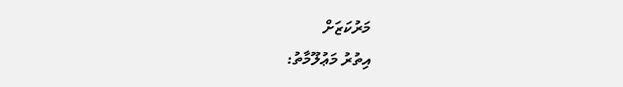މަރުކަޒަށް
އިތުރު މަޢުލޫމާތު: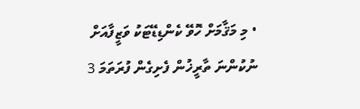• މި މަޤާމަށް ހޮވޭ ކެންޑިޑޭޓަކު ވަޒީފާއަށް ނުކުންނަ ތާރީޚުން ފެށިގެން ފުރަތަމަ 3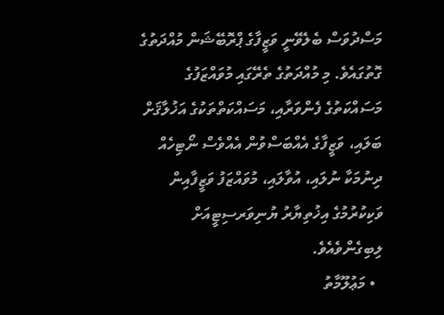މަސްދުވަސް ބެލެވޭނީ ވަޒީފާގެ ޕްރޮބޭޝަން މުއްދަތުގެ ގޮތުގައެވެ. މި މުއްދަތުގެ ތެރޭގައި މުވައްޒަފުގެ މަސައްކަތުގެ ފެންވަރާއި، މަސައްކަތްތަކުގެ އަޚުލާޤަށް ބަލައި، ވަޒީފާގެ އެއްބަސްވުން އެއްވެސް ނޯޓިހެއް ދިނުމަކާ ނުލައި، އުވާލައި، މުވައްޒަފު ވަޒީފާއިން ވަކިކުރުމުގެ އިޚުތިޔާރު ޔުނިވަރސިޓީއަށް ލިބިގެންވެއެވެ.
  • މަޢުލޫމާތު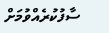ސާފުކުރެއްވުމަށް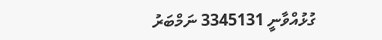ގުޅުއްވާނީ 3345131 ނަމްބަރު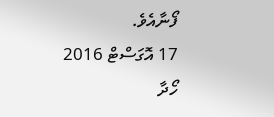ފޯނާއެވެ.
17 އޮގަސްޓް 2016
ހޯދާ